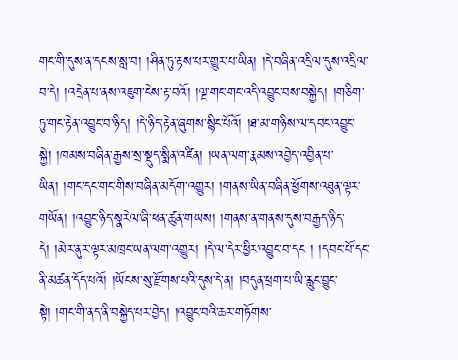གང་གི་དུས་ན་དངས་སླ་བ། །ཤིན་ཏུ་རྟས་པར་གྱུར་པ་ཡིན། །དེ་བཞིན་འདྲིལ་དུས་འདྲིལ་བ་དེ། །འདྲེན་པ་ནས་འཇུག་ངེས་རྟ་བའོ། །ལྔ་གང་གང་འདི་འབྱུང་བས་བསྐྱེད། །གཅིག་ཏུ་གང་རྟེན་འབྱུང་བ་ཉིད། །དེ་ཉིད་རྟེན་ཞུགས་སྙིང་པོའོ། །ཐ་མ་གཉིས་ལ་དབང་འབྱུང་སྐྱེ། །ཁམས་བཞིན་རྒྱས་སྲ་སྡུད་སྨིན་འཛིན། །ཡན་ལག་རྣམས་འབྱེད་འབྱིན་པ་ཡིན། །གང་དང་གང་གིས་བཞིན་མདོག་འགྱུར། །གནས་ཡིན་བཞིན་ཕྱོགས་འཐུན་ལྟར་གཡོན། །འབྱུང་ཉིད་སྣརེལ་ཞི་ཕན་ཚུན་གཡས། །གནས་ན་གནས་དུས་བརྒྱད་ཉིད་དེ། །མེར་ནུར་ལྟར་མཁྲང་ཡན་ལག་འགྱུར། །དེ་ལ་དེར་ཕྱིར་འབྱུང་བ་དང ། །དབང་པོ་དང་ནི་མཚན་དོད་པའོ། །ཡོངས་སུ་རྫོགས་པའི་དུས་དེ་ན། །བདུན་ཕྲག་པ་ཡི་རླུང་བྱུང་སྟེ། །གང་གི་ནད་ནི་བསྐྱེད་པར་བྱེད། །འབྱུང་བའི་ཆར་གཏོགས་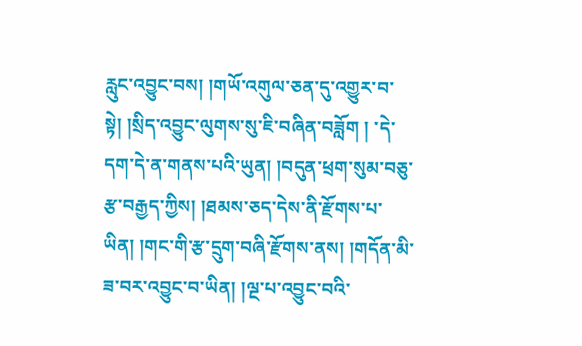རླུང་འབྱུང་བས། །གཡོ་འགུལ་ཅན་དུ་འགྱུར་བ་སྟེ། །སྲིད་འབྱུང་ལུགས་སུ་ཇི་བཞིན་བཟློག ། ་དེ་དག་དེ་ན་གནས་པའི་ཡུན། །བདུན་ཕྲག་སུམ་བཅུ་རྩ་བརྒྱད་ཀྱིས། །ཐམས་ཅད་དེས་ནི་རྫོགས་པ་ཡིན། །གང་གི་རྩ་དྲུག་བཞི་རྫོགས་ནས། །གདོན་མི་ཟ་བར་འབྱུང་བ་ཡིན། །ལྔ་པ་འབྱུང་བའི་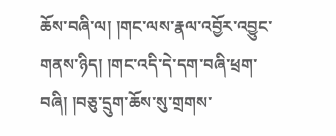ཆོས་བཞི་ལ། །གང་ལས་རྣལ་འབྱོར་འབྱུང་གནས་ཉིད། །གང་འདི་དེ་དག་བཞི་ཕྲག་བཞི། །བཅུ་དྲུག་ཆོས་སུ་གྲགས་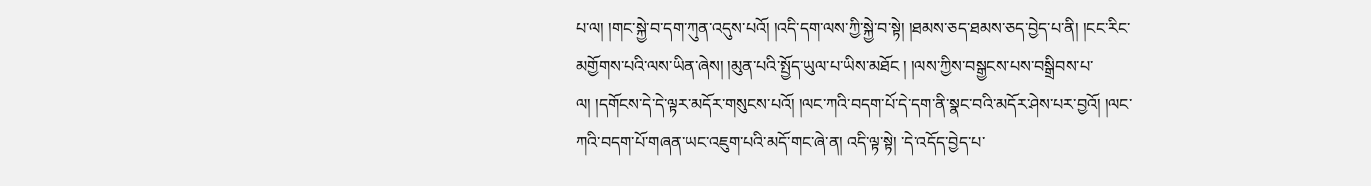པ་ལ། །གང་སྐྱེ་བ་དག་ཀུན་འདུས་པའོ། །འདི་དག་ལས་ཀྱི་སྐྱེ་བ་སྟེ། །ཐམས་ཅད་ཐམས་ཅད་བྱེད་པ་ནི། །ངང་རིང་མགྱོགས་པའི་ལས་ཡིན་ཞེས། །མུན་པའི་སྤྱོད་ཡུལ་པ་ཡིས་མཐོང ། །ལས་ཀྱིས་བསྒྱངས་པས་བསྒྲིབས་པ་ལ། །དགོངས་དེ་དེ་ལྟར་མདོར་གསུངས་པའོ། །ལང་ཀའི་བདག་པོ་དེ་དག་ནི་སྣང་བའི་མདོར་ཤེས་པར་བྱའོ། །ལང་ཀའི་བདག་པོ་གཞན་ཡང་འཇུག་པའི་མདོ་གང་ཞེ་ན། འདི་ལྟ་སྟེ། ་དེ་འདོད་བྱེད་པ་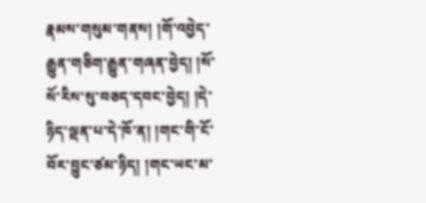རྣམས་གསུམ་གནས། །གོ་འབྱེད་རྒྱུན་གཅིག་རྒྱུན་གཞན་བྱེད། །སོ་སོ་རིས་སུ་བཅད་དབང་བྱེད། །དེ་ཉིད་ལྡན་པ་དེ་ཁོ་ན། །གང་གི་ངོ་བོར་བྱུང་ཙམ་ཉིད། །གང་ཡང་མ་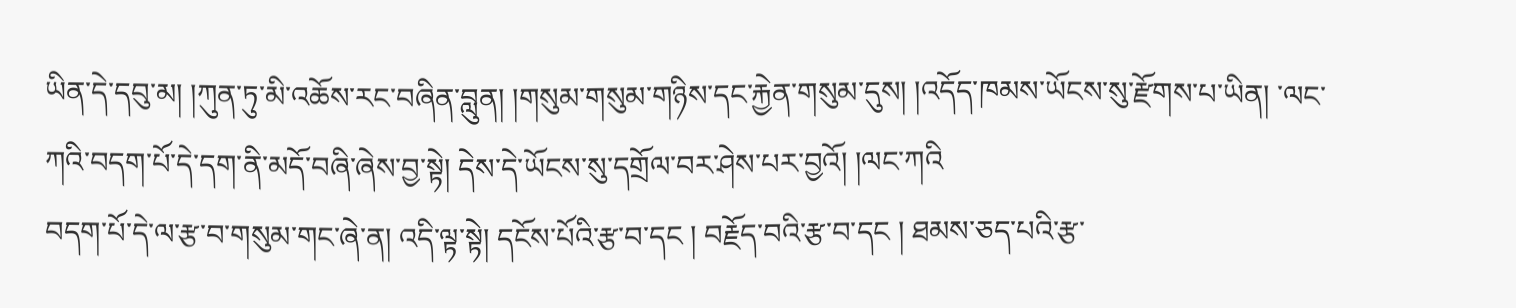ཡིན་དེ་དབུ་མ། །ཀུན་ཏུ་མི་འཆོས་རང་བཞིན་བླུན། །གསུམ་གསུམ་གཉིས་དང་རྐྱེན་གསུམ་དུས། །འདོད་ཁམས་ཡོངས་སུ་རྫོགས་པ་ཡིན། ་ལང་ཀའི་བདག་པོ་དེ་དག་ནི་མདོ་བཞི་ཞེས་བྱ་སྟེ། དེས་དེ་ཡོངས་སུ་དགྲོལ་བར་ཤེས་པར་བྱའོ། །ལང་ཀའི
བདག་པོ་དེ་ལ་རྩ་བ་གསུམ་གང་ཞེ་ན། འདི་ལྟ་སྟེ། དངོས་པོའི་རྩ་བ་དང ། བརྗོད་བའི་རྩ་བ་དང ། ཐམས་ཅད་པའི་རྩ་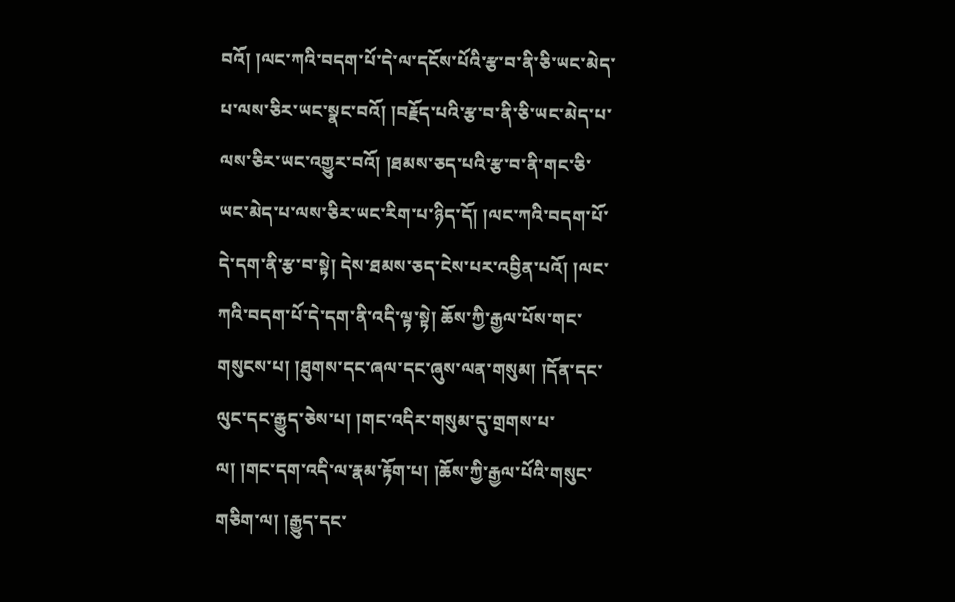བའོ། །ལང་ཀའི་བདག་པོ་དེ་ལ་དངོས་པོའི་རྩ་བ་ནི་ཅི་ཡང་མེད་པ་ལས་ཅིར་ཡང་སྣང་བའོ། །བརྗོད་པའི་རྩ་བ་ནི་ཅི་ཡང་མེད་པ་ལས་ཅིར་ཡང་འགྱུར་བའོ། །ཐམས་ཅད་པའི་རྩ་བ་ནི་གང་ཅི་ཡང་མེད་པ་ལས་ཅིར་ཡང་རིག་པ་ཉིད་དོ། །ལང་ཀའི་བདག་པོ་དེ་དག་ནི་རྩ་བ་སྟེ། དེས་ཐམས་ཅད་ངེས་པར་འབྱིན་པའོ། །ལང་ཀའི་བདག་པོ་དེ་དག་ནི་འདི་ལྟ་སྟེ། ཆོས་ཀྱི་རྒྱལ་པོས་གང་གསུངས་པ། །ཐུགས་དང་ཞལ་དང་ཞུས་ལན་གསུམ། །དོན་དང་ལུང་དང་རྒྱུད་ཅེས་པ། །གང་འདིར་གསུམ་དུ་གྲགས་པ་ལ། །གང་དག་འདི་ལ་རྣམ་རྟོག་པ། །ཆོས་ཀྱི་རྒྱལ་པོའི་གསུང་གཅིག་ལ། །རྒྱུད་དང་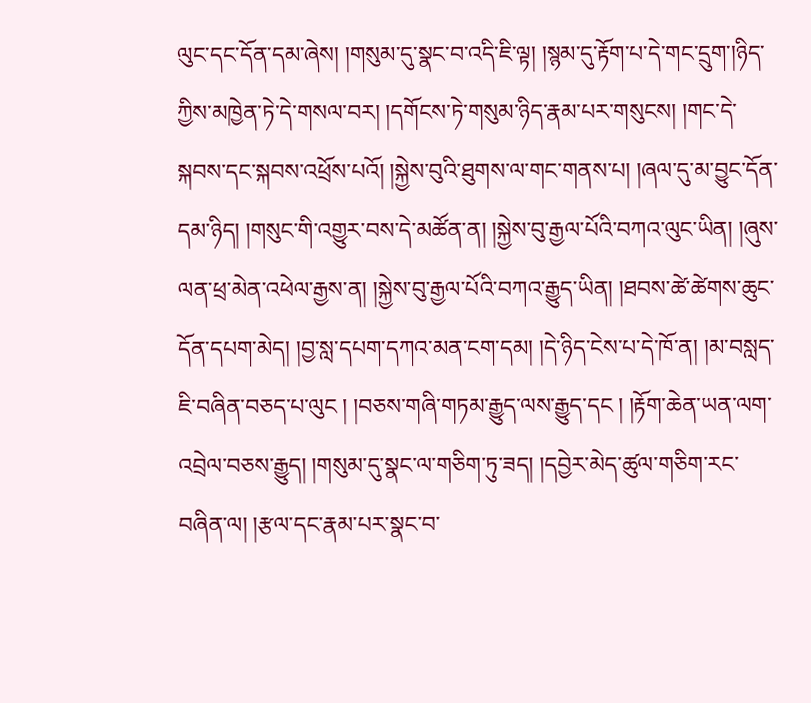ལུང་དང་དོན་དམ་ཞེས། །གསུམ་དུ་སྣང་བ་འདི་ཇི་ལྟ། །སྙམ་དུ་རྟོག་པ་དེ་གང་དྲུག་།ཉིད་ཀྱིས་མཁྱེན་ཏེ་དེ་གསལ་བར། །དགོངས་ཏེ་གསུམ་ཉིད་རྣམ་པར་གསུངས། །གང་དེ་སྐབས་དང་སྐབས་འཕྲོས་པའོ། །སྐྱེས་བུའི་ཐུགས་ལ་གང་གནས་པ། །ཞལ་དུ་མ་བྱུང་དོན་དམ་ཉིད། །གསུང་གི་འགྱུར་བས་དེ་མཚོན་ན། །སྐྱེས་བུ་རྒྱལ་པོའི་བཀའ་ལུང་ཡིན། །ཞུས་ལན་ཕྲ་མེན་འཕེལ་རྒྱས་ན། །སྐྱེས་བུ་རྒྱལ་པོའི་བཀའ་རྒྱུད་ཡིན། །ཐབས་ཚེ་ཚེགས་ཆུང་དོན་དཔག་མེད། །བྱ་སླ་དཔག་དཀའ་མན་ངག་དམ། །དེ་ཉིད་ངེས་པ་དེ་ཁོ་ན། །མ་བསླད་ཇི་བཞིན་བཅད་པ་ལུང ། །བཅས་གཞི་གཏམ་རྒྱུད་ལས་རྒྱུད་དང ། །རྟོག་ཆེན་ཡན་ལག་འབྲེལ་བཅས་རྒྱུད། །གསུམ་དུ་སྣང་ལ་གཅིག་ཏུ་ཟད། །དབྱེར་མེད་ཚུལ་གཅིག་རང་བཞིན་ལ། །རྩལ་དང་རྣམ་པར་སྣང་བ་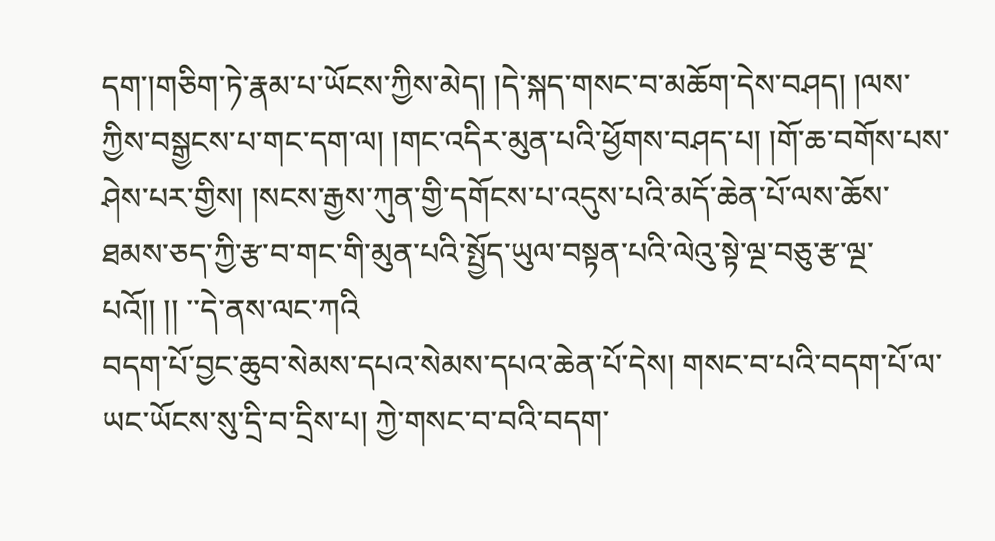དག་།གཅིག་ཏེ་རྣམ་པ་ཡོངས་ཀྱིས་མེད། །དེ་སྐད་གསང་བ་མཆོག་དེས་བཤད། །ལས་ཀྱིས་བསྒྱངས་པ་གང་དག་ལ། །གང་འདིར་མུན་པའི་ཕྱོགས་བཤད་པ། །གོ་ཆ་བགོས་པས་ཤེས་པར་གྱིས། །སངས་རྒྱས་ཀུན་གྱི་དགོངས་པ་འདུས་པའི་མདོ་ཆེན་པོ་ལས་ཆོས་ཐམས་ཅད་ཀྱི་རྩ་བ་གང་གི་མུན་པའི་སྤྱོད་ཡུལ་བསྟན་པའི་ལེའུ་སྟེ་ལྔ་བཅུ་རྩ་ལྔ་པའོ།། །། ་་དེ་ནས་ལང་ཀའི
བདག་པོ་བྱང་ཆུབ་སེམས་དཔའ་སེམས་དཔའ་ཆེན་པོ་དེས། གསང་བ་པའི་བདག་པོ་ལ་ཡང་ཡོངས་སུ་དྲི་བ་དྲིས་པ། ཀྱེ་གསང་བ་བའི་བདག་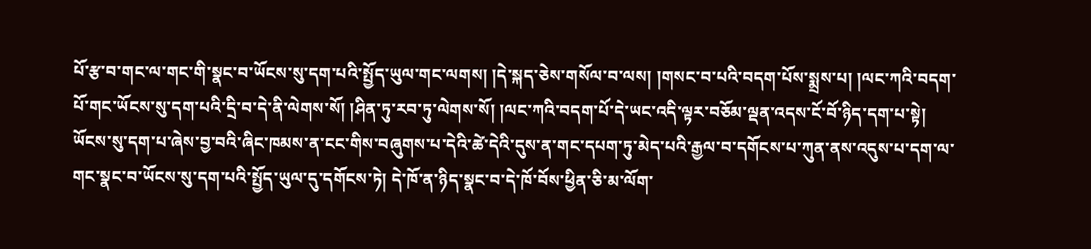པོ་རྩ་བ་གང་ལ་གང་གི་སྣང་བ་ཡོངས་སུ་དག་པའི་སྤྱོད་ཡུལ་གང་ལགས། །དེ་སྐད་ཅེས་གསོལ་བ་ལས། །གསང་བ་པའི་བདག་པོས་སྨྲས་པ། །ལང་ཀའི་བདག་པོ་གང་ཡོངས་སུ་དག་པའི་དྲི་བ་དེ་ནི་ལེགས་སོ། །ཤིན་ཏུ་རབ་ཏུ་ལེགས་སོ། །ལང་ཀའི་བདག་པོ་དེ་ཡང་འདི་ལྟར་བཅོམ་ལྡན་འདས་ངོ་བོ་ཉིད་དག་པ་སྟེ། ཡོངས་སུ་དག་པ་ཞེས་བྱ་བའི་ཞིང་ཁམས་ན་ངང་གིས་བཞུགས་པ་དེའི་ཚེ་དེའི་དུས་ན་གང་དཔག་ཏུ་མེད་པའི་རྒྱལ་བ་དགོངས་པ་ཀུན་ནས་འདུས་པ་དག་ལ་གང་སྣང་བ་ཡོངས་སུ་དག་པའི་སྤྱོད་ཡུལ་དུ་དགོངས་ཏེ། དེ་ཁོ་ན་ཉིད་སྣང་བ་དེ་ཁོ་བོས་ཕྱིན་ཅི་མ་ལོག་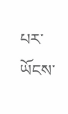པར་ཡོངས་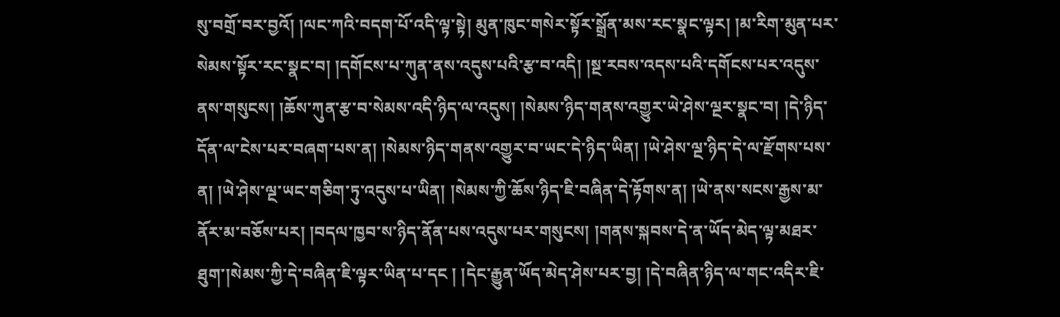སུ་བགྲོ་བར་བྱའོ། །ལང་ཀའི་བདག་པོ་འདི་ལྟ་སྟེ། མུན་ཁུང་གསེར་སྟོར་སྒྲོན་མས་རང་སྣང་ལྟར། །མ་རིག་མུན་པར་སེམས་སྟོར་རང་སྣང་བ། །དགོངས་པ་ཀུན་ནས་འདུས་པའི་རྩ་བ་འདི། །སྔ་རབས་འདས་པའི་དགོངས་པར་འདུས་ནས་གསུངས། །ཆོས་ཀུན་རྩ་བ་སེམས་འདི་ཉིད་ལ་འདུས། །སེམས་ཉིད་གནས་འགྱུར་ཡེ་ཤེས་ལྔར་སྣང་བ། །དེ་ཉིད་དོན་ལ་ངེས་པར་བཞག་པས་ན། །སེམས་ཉིད་གནས་འགྱུར་བ་ཡང་དེ་ཉིད་ཡིན། །ཡེ་ཤེས་ལྔ་ཉིད་དེ་ལ་རྫོགས་པས་ན། །ཡེ་ཤེས་ལྔ་ཡང་གཅིག་ཏུ་འདུས་པ་ཡིན། །སེམས་ཀྱི་ཆོས་ཉིད་ཇི་བཞིན་དེ་རྟོགས་ན། །ཡེ་ནས་སངས་རྒྱས་མ་ནོར་མ་བཅོས་པར། །བདལ་ཁྱབ་ས་ཉིད་ནོན་པས་འདུས་པར་གསུངས། །གནས་སྐབས་དེ་ན་ཡོད་མེད་ལྟ་མཐར་ཐུག་།སེམས་ཀྱི་དེ་བཞིན་ཇི་ལྟར་ཡིན་པ་དང ། །དེང་རྒྱུན་ཡོད་མེད་ཤེས་པར་བྱ། །དེ་བཞིན་ཉིད་ལ་གང་འདིར་ཇི་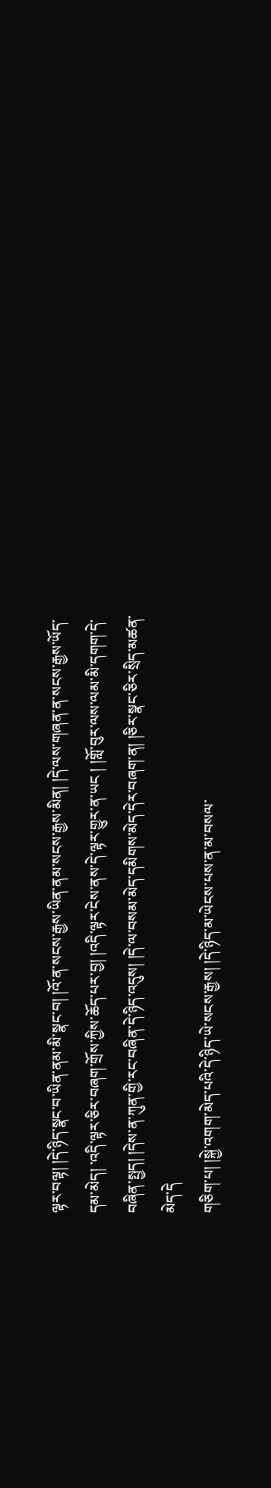ལྟར་བལྟ། །དེ་ཉིད་སྣང་བ་ཡིན་ནམ་མི་སྣང་བ། །འོ་ན་སངས་རྒྱས་ཡིན་ནམ་སངས་རྒྱས་མིན། །དེ་ལས་གཞན་ན་སངས་རྒྱས་ཡོད་དམ་མེད། ་འདི་ལྟར་ཅིར་བཞག་གྲོས་ཀྱིས་ཆོད་པར་བྱ། །འདི་ལྟར་ངེས་ནས་དེ་ལྟར་གྱུར་ན་ཡང ། །གློ་བུར་ལས་ལམ་མི་དགག་དེ་བཞིན་སྤྱད། །དེས་ན་ཀུན་གྱི་རང་བཞིན་དེ་ཉིད་འདུས། །དེ་ལ་བསམ་མེད་དམིགས་མེད་དེར་བཞག་ན། །ཅིར་སྣང་ཅིར་སྲིད་མཚན་མེད་དེ
གཅིག་པ། །སྐྱེ་འགག་མེད་པའི་དེ་ཉིད་ཡེ་སངས་རྒྱས། །དེ་ཉིད་མ་ཡེངས་པས་ན་མ་བསལ་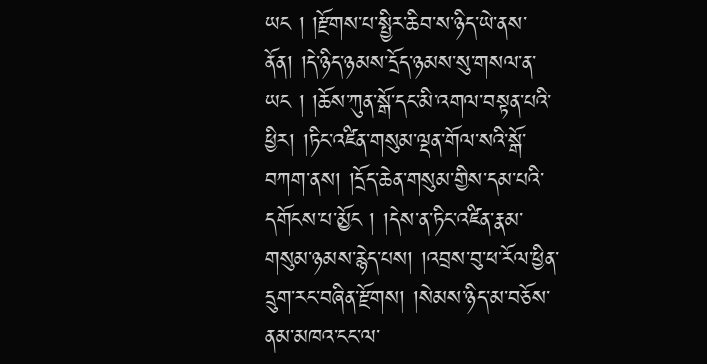ཡང ། །རྫོགས་པ་སྤྱིར་ཆིབ་ས་ཉིད་ཡེ་ནས་ནོན། །དེ་ཉིད་ཉམས་དྲོད་ཉམས་སུ་གསལ་ན་ཡང ། །ཆོས་ཀུན་སྒོ་དང་མི་འགལ་བསྟན་པའི་ཕྱིར། །ཏིང་འཛིན་གསུམ་ལྡན་གོལ་སའི་སྒོ་བཀག་ནས། །དྲོད་ཆེན་གསུམ་གྱིས་དམ་པའི་དགོངས་པ་མྱོང ། །དེས་ན་ཏིང་འཛིན་རྣམ་གསུམ་ཉམས་རྙེད་པས། །འབྲས་བུ་ཕ་རོལ་ཕྱིན་དྲུག་རང་བཞིན་རྫོགས། །སེམས་ཉིད་མ་བཅོས་ནམ་མཁའ་ངང་ལ་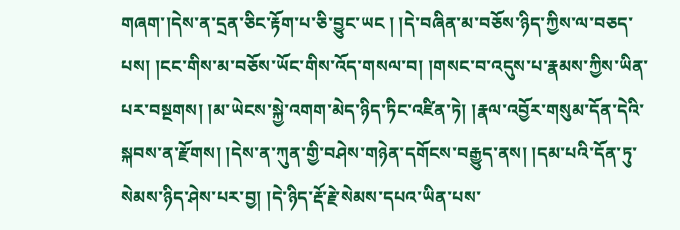གཞག་།དེས་ན་དྲན་ཅིང་རྟོག་པ་ཅི་བྱུང་ཡང ། །དེ་བཞིན་མ་བཅོས་ཉིད་ཀྱིས་ལ་བཅད་པས། །ངང་གིས་མ་བཅོས་ཡོང་གིས་འོད་གསལ་བ། །གསང་བ་འདུས་པ་རྣམས་ཀྱིས་ཡིན་པར་བསྔགས། །མ་ཡེངས་སྐྱེ་འགག་མེད་ཉིད་ཏིང་འཛིན་ཏེ། །རྣལ་འབྱོར་གསུམ་དོན་དེའི་སྐབས་ན་རྫོགས། །དེས་ན་ཀུན་གྱི་བཤེས་གཉེན་དགོངས་བརྒྱུད་ནས། །དམ་པའི་དོན་ཏུ་སེམས་ཉིད་ཤེས་པར་བྱ། །དེ་ཉིད་རྡོ་རྗེ་སེམས་དཔའ་ཡིན་པས་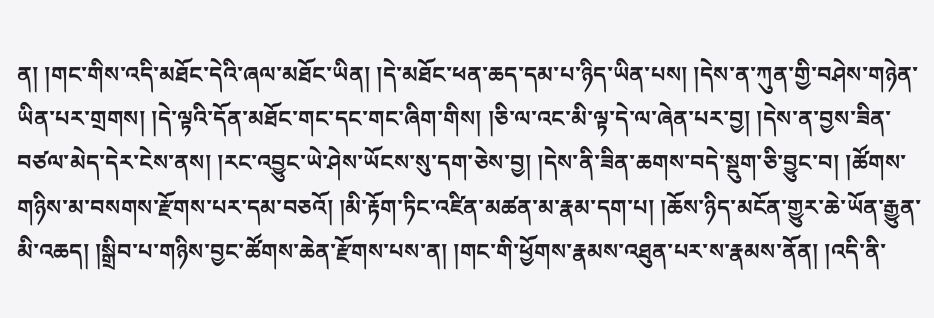ན། །གང་གིས་འདི་མཐོང་དེའི་ཞལ་མཐོང་ཡིན། །དེ་མཐོང་ཕན་ཆད་དམ་པ་ཉིད་ཡིན་པས། །དེས་ན་ཀུན་གྱི་བཤེས་གཉེན་ཡིན་པར་གྲགས། །དེ་ལྟའི་དོན་མཐོང་གང་དང་གང་ཞིག་གིས། །ཅི་ལ་འང་མི་ལྟ་དེ་ལ་ཞེན་པར་བྱ། །དེས་ན་བྱས་ཟིན་བཙལ་མེད་དེར་ངེས་ནས། །རང་འབྱུང་ཡེ་ཤེས་ཡོངས་སུ་དག་ཅེས་བྱ། །དེས་ནི་ཟིན་ཆགས་བདེ་སྡུག་ཅི་བྱུང་བ། །ཚོགས་གཉིས་མ་བསགས་རྫོགས་པར་དམ་བཅའོ། །མི་རྟོག་ཏིང་འཛིན་མཚན་མ་རྣམ་དག་པ། །ཆོས་ཉིད་མངོན་གྱུར་ཆེ་ཡོན་རྒྱུན་མི་འཆད། །སྒྲིབ་པ་གཉིས་བྱང་ཚོགས་ཆེན་རྫོགས་པས་ན། །གང་གི་ཕྱོགས་རྣམས་འཐུན་པར་ས་རྣམས་ནོན། །འདི་ནི་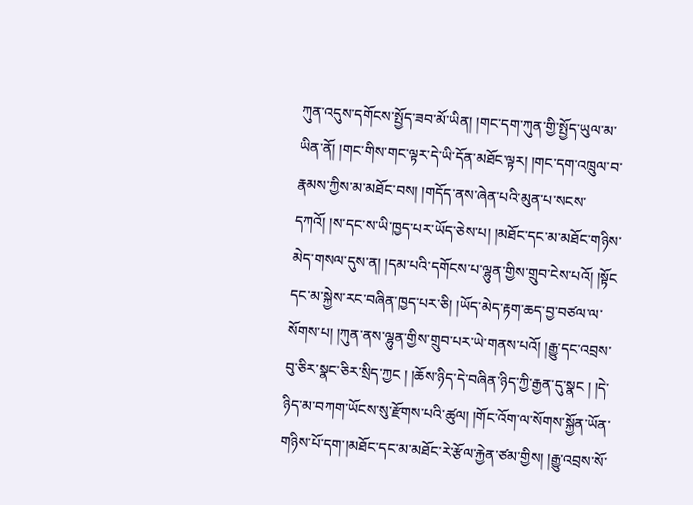ཀུན་འདུས་དགོངས་སྤྱོད་ཟབ་མོ་ཡིན། །གང་དག་ཀུན་གྱི་སྤྱོད་ཡུལ་མ་ཡིན་ནོ། །གང་གིས་གང་ལྟར་དེ་ཡི་དོན་མཐོང་ལྟར། །གང་དག་འཁྲུལ་བ་རྣམས་ཀྱིས་མ་མཐོང་བས། །གདོད་ནས་ཞེན་པའི་མུན་པ་སངས་དཀའོ། །ས་དང་ས་ཡི་ཁྱད་པར་ཡོད་ཅེས་པ། །མཐོང་དང་མ་མཐོང་གཉིས་མེད་གསལ་དུས་ན། །དམ་པའི་དགོངས་པ་ལྷུན་གྱིས་གྲུབ་ངེས་པའོ། །སྟོང
དང་མ་སྐྱེས་རང་བཞིན་ཁྱད་པར་ཅི། །ཡོད་མེད་རྟག་ཆད་བྱ་བཙལ་ལ་སོགས་པ། །ཀུན་ནས་ལྷུན་གྱིས་གྲུབ་པར་ཡེ་གནས་པའོ། །རྒྱུ་དང་འབྲས་བུ་ཅིར་སྣང་ཅིར་སྲིད་ཀྱང ། །ཆོས་ཉིད་དེ་བཞིན་ཉིད་ཀྱི་རྒྱན་དུ་སྣང ། །དེ་ཉིད་མ་བཀག་ཡོངས་སུ་རྫོགས་པའི་ཚུལ། །གོང་འོག་ལ་སོགས་སྐྱོན་ཡོན་གཉིས་པོ་དག་།མཐོང་དང་མ་མཐོང་རེ་རྩོལ་རྐྱེན་ཙམ་གྱིས། །རྒྱུ་འབྲས་སོ་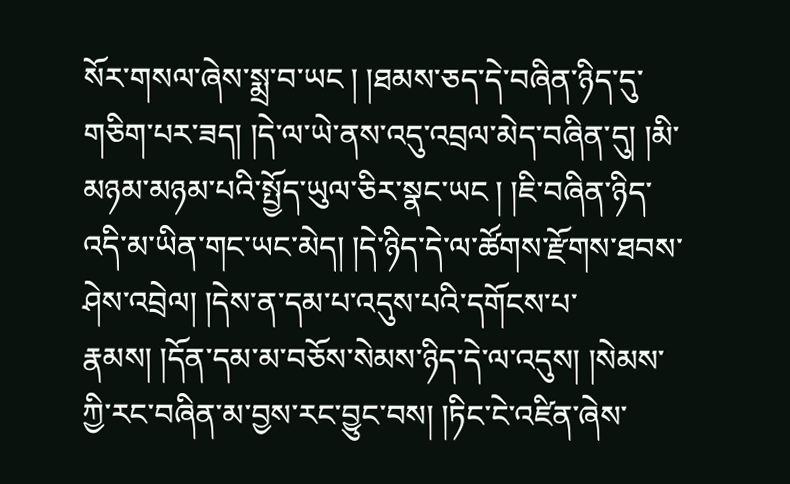སོར་གསལ་ཞེས་སྨྲ་བ་ཡང ། །ཐམས་ཅད་དེ་བཞིན་ཉིད་དུ་གཅིག་པར་ཟད། །དེ་ལ་ཡེ་ནས་འདུ་འབྲལ་མེད་བཞིན་དུ། །མི་མཉམ་མཉམ་པའི་སྤྱོད་ཡུལ་ཅིར་སྣང་ཡང ། །ཇི་བཞིན་ཉིད་འདི་མ་ཡིན་གང་ཡང་མེད། །དེ་ཉིད་དེ་ལ་ཚོགས་རྫོགས་ཐབས་ཤེས་འབྲེལ། །དེས་ན་དམ་པ་འདུས་པའི་དགོངས་པ་རྣམས། །དོན་དམ་མ་བཅོས་སེམས་ཉིད་དེ་ལ་འདུས། །སེམས་ཀྱི་རང་བཞིན་མ་བྱས་རང་བྱུང་བས། །ཏིང་ངེ་འཛིན་ཞེས་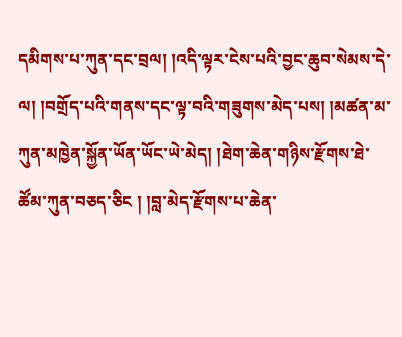དམིགས་པ་ཀུན་དང་བྲལ། །འདི་ལྟར་ངེས་པའི་བྱང་ཆུབ་སེམས་དེ་ལ། །བགྲོད་པའི་གནས་དང་ལྟ་བའི་གཟུགས་མེད་པས། །མཚན་མ་ཀུན་མཁྱེན་སྐྱོན་ཡོན་ཡོང་ཡེ་མེད། །ཐེག་ཆེན་གཉིས་རྫོགས་ཐེ་ཚོམ་ཀུན་བཅད་ཅིང ། །བླ་མེད་རྫོགས་པ་ཆེན་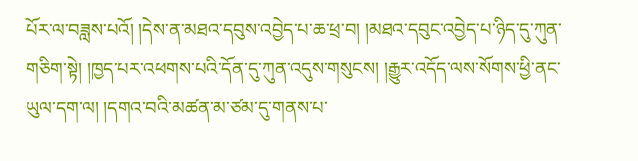པོར་ལ་བཟླས་པའོ། །དེས་ན་མཐའ་དབུས་འབྱེད་པ་ཆ་ཕྲ་བ། །མཐའ་དབུང་འབྱེད་པ་ཉིད་དུ་ཀུན་གཅིག་སྟེ། །ཁྱད་པར་འཕགས་པའི་དོན་དུ་ཀུན་འདུས་གསུངས། །རྒྱུར་འདོད་ལས་སོགས་ཕྱི་ནང་ཡུལ་དག་ལ། །དགའ་བའི་མཚན་མ་ཙམ་དུ་གནས་པ་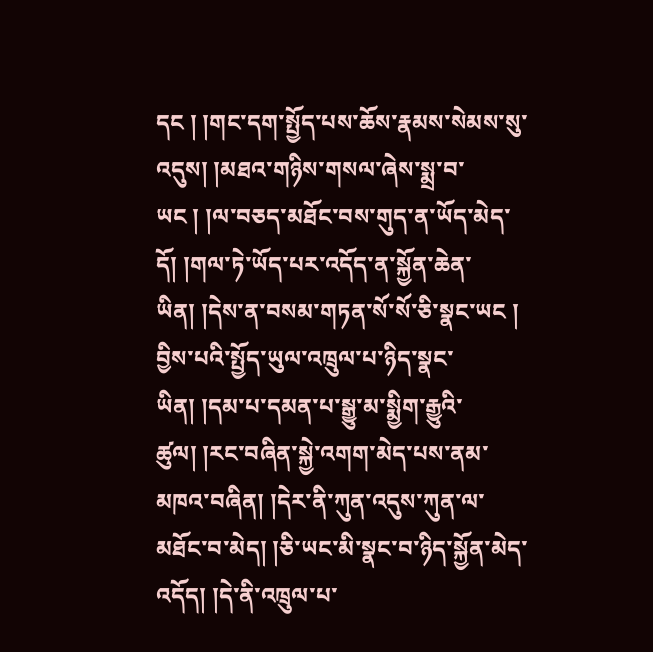དང ། །གང་དག་སྤྱོད་པས་ཆོས་རྣམས་སེམས་སུ་འདུས། །མཐའ་གཉིས་གསལ་ཞེས་སྨྲ་བ་ཡང ། །ལ་བཅད་མཐོང་བས་གུད་ན་ཡོད་མེད་དོ། །གལ་ཏེ་ཡོད་པར་འདོད་ན་སྐྱོན་ཆེན་ཡིན། །དེས་ན་བསམ་གཏན་སོ་སོ་ཅི་སྣང་ཡང ། བྱིས་པའི་སྤྱོད་ཡུལ་འཁྲུལ་པ་ཉིད་སྣང་ཡིན། །དམ་པ་དམན་པ་སྒྱུ་མ་སྨྱིག་རྒྱུའི་ཚུལ། །རང་བཞིན་སྐྱེ་འགག་མེད་པས་ནམ་མཁའ་བཞིན། །དེར་ནི་ཀུན་འདུས་ཀུན་ལ་མཐོང་བ་མེད། །ཅི་ཡང་མི་སྣང་བ་ཉིད་སྐྱོན་མེད་འདོད། །དེ་ནི་འཁྲུལ་པ་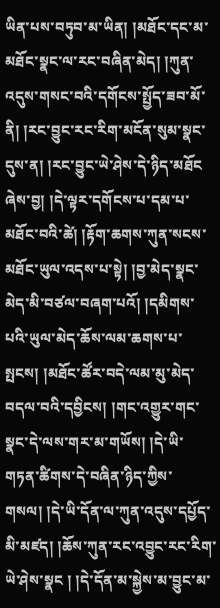ཡིན་པས་བཏུབ་མ་ཡིན། །མཐོང་དང་མ་མཐོང་སྣང་ལ་རང་བཞིན་མེད། །ཀུན་འདུས་གསང་བའི་དགོངས་སྤྱོད་ཟབ་མོ་ནི། །རང་བྱུང་རང་རིག་མངོན་སུམ་སྣང་དུས་ན། །རང་བྱུང་ཡེ་ཤེས་དེ་ཉིད་མཐོང
ཞེས་བྱ། །དེ་ལྟར་དགོངས་པ་དམ་པ་མཐོང་བའི་ཚེ། །རྟོག་ཆགས་ཀུན་སངས་མཐོང་ཡུལ་འདས་པ་སྟེ། །བྱ་མེད་སྣང་མེད་མི་བཙལ་བཞག་པའོ། །དམིགས་པའི་ཡུལ་མེད་ཆོས་ལམ་ཆགས་པ་སྤངས། །མཐོང་ཚོར་བདེ་ལམ་མུ་མེད་བདལ་བའི་དབྱིངས། །གང་འགྱུར་གང་སྣང་དེ་ལས་གར་མ་གཡོས། །དེ་ཡི་གཏན་ཚིགས་དེ་བཞིན་ཉིད་ཀྱིས་གསལ། །དེ་ཡི་དོན་ལ་ཀུན་འདུས་དཔྱོད་མི་མཛད། །ཆོས་ཀུན་རང་འབྱུང་རང་རིག་ཡེ་ཤེས་སྣང ། །དེ་དོན་མ་སྐྱེས་མ་བྱུང་མ་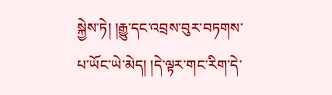སྐྱེས་ཏེ། །རྒྱུ་དང་འབྲས་བུར་བཏགས་པ་ཡོང་ཡེ་མེད། །དེ་ལྟར་གང་རིག་དེ་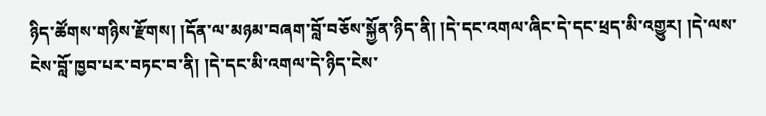ཉིད་ཚོགས་གཉིས་རྫོགས། །དོན་ལ་མཉམ་བཞག་བློ་བཅོས་སྐྱོན་ཉིད་ནི། །དེ་དང་འགལ་ཞིང་དེ་དང་ཕྲད་མི་འགྱུར། །དེ་ལས་ངེས་བློ་ཁྱབ་པར་བཏང་བ་ནི། །དེ་དང་མི་འགལ་དེ་ཉིད་ངེས་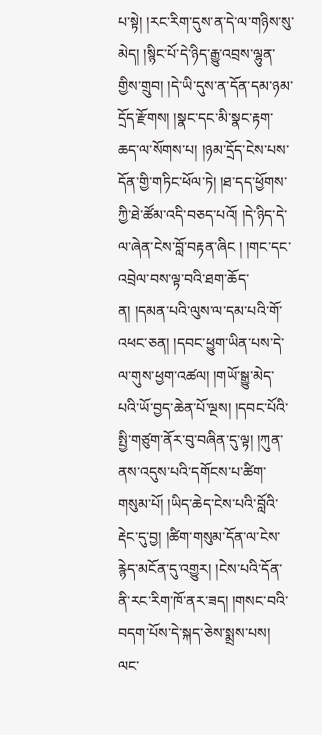པ་སྟེ། །རང་རིག་དུས་ན་དེ་ལ་གཉིས་སུ་མེད། །སྙིང་པོ་དེ་ཉིད་རྒྱུ་འབྲས་ལྷུན་གྱིས་གྲུབ། །དེ་ཡི་དུས་ན་དོན་དམ་ཉམ་དྲོད་རྫོགས། །སྣང་དང་མི་སྣང་རྟག་ཆད་ལ་སོགས་པ། །ཉམ་དྲོད་ངེས་པས་དོན་གྱི་གཏིང་ཕོལ་ཏེ། །ཐ་དད་ཕྱོགས་ཀྱི་ཐེ་ཚོམ་འདི་བཅད་པའོ། །དེ་ཉིད་དེ་ལ་ཞེན་ངེས་བློ་བརྟན་ཞིང ། །གང་དང་འབྲེལ་བས་ལྟ་བའི་ཐག་ཆོད་ན། །དམན་པའི་ལུས་ལ་དམ་པའི་གོ་འཕང་ཅན། །དབང་ཕྱུག་ཡིན་པས་དེ་ལ་གུས་ཕྱག་འཚལ། །གཡོ་སྒྱུ་མེད་པའི་ཡོ་བྱད་ཆེན་པོ་ལྔས། །དབང་པོའི་སྤྱི་གཙུག་ནོར་བུ་བཞིན་དུ་ལྟ། །ཀུན་ནས་འདུས་པའི་དགོངས་པ་ཚིག་གསུམ་པོ། །ཡིད་ཆེད་ངེས་པའི་བློའི་རྡེང་དུ་བྱ། །ཚིག་གསུམ་དོན་ལ་ངེས་རྙེད་མངོན་དུ་འགྱུར། །ངེས་པའི་དོན་ནི་རང་རིག་ཁོ་ནར་ཟད། །གསང་བའི་བདག་པོས་དེ་སྐད་ཅེས་སྨྲས་པས། ལང་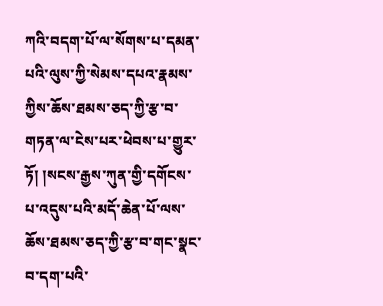ཀའི་བདག་པོ་ལ་སོགས་པ་དམན་པའི་ལུས་ཀྱི་སེམས་དཔའ་རྣམས་ཀྱིས་ཆོས་ཐམས་ཅད་ཀྱི་རྩ་བ་གཏན་ལ་ངེས་པར་ཕེབས་པ་གྱུར་ཏོ། །སངས་རྒྱས་ཀུན་གྱི་དགོངས་པ་འདུས་པའི་མདོ་ཆེན་པོ་ལས་ཆོས་ཐམས་ཅད་ཀྱི་རྩ་བ་གང་སྣང་བ་དག་པའི་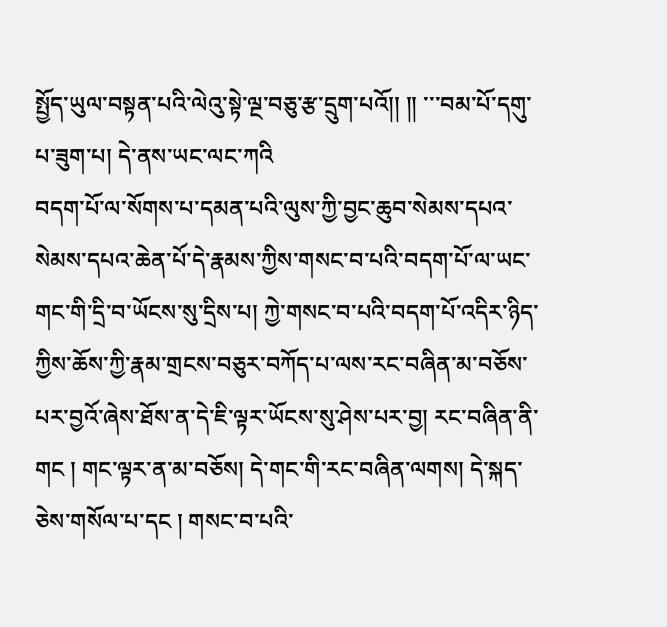སྤྱོད་ཡུལ་བསྟན་པའི་ལེའུ་སྟེ་ལྔ་བཅུ་རྩ་དྲུག་པའོ།། །། ་་་བམ་པོ་དགུ་པ་ཟུག་པ། དེ་ནས་ཡང་ལང་ཀའི
བདག་པོ་ལ་སོགས་པ་དམན་པའི་ལུས་ཀྱི་བྱང་ཆུབ་སེམས་དཔའ་སེམས་དཔའ་ཆེན་པོ་དེ་རྣམས་ཀྱིས་གསང་བ་པའི་བདག་པོ་ལ་ཡང་གང་གི་དྲི་བ་ཡོངས་སུ་དྲིས་པ། ཀྱེ་གསང་བ་པའི་བདག་པོ་འདིར་ཉིད་ཀྱིས་ཆོས་ཀྱི་རྣམ་གྲངས་བཅུར་བཀོད་པ་ལས་རང་བཞིན་མ་བཅོས་པར་བྱའོ་ཞེས་ཐོས་ན་དེ་ཇི་ལྟར་ཡོངས་སུ་ཤེས་པར་བྱ། རང་བཞིན་ནི་གང ། གང་ལྟར་ན་མ་བཅོས། དེ་གང་གི་རང་བཞིན་ལགས། དེ་སྐད་ཅེས་གསོལ་པ་དང ། གསང་བ་པའི་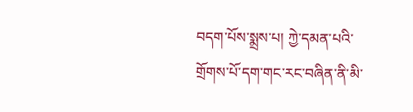བདག་པོས་སྨྲས་པ། ཀྱེ་དམན་པའི་གྲོགས་པོ་དག་གང་རང་བཞིན་ནི་མི་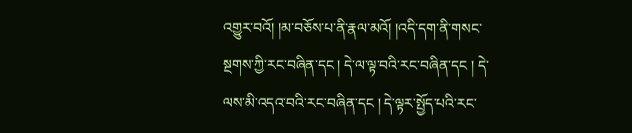འགྱུར་བའོ། །མ་བཅོས་པ་ནི་རྣལ་མའོ། །འདི་དག་ནི་གསང་སྔགས་ཀྱི་རང་བཞིན་དང ། དེ་ལ་ལྟ་བའི་རང་བཞིན་དང ། དེ་ལས་མི་འདའ་བའི་རང་བཞིན་དང ། དེ་ལྟར་སྤྱོད་པའི་རང་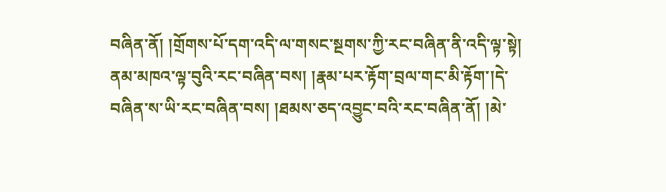བཞིན་ནོ། །གྲོགས་པོ་དག་འདི་ལ་གསང་སྔགས་ཀྱི་རང་བཞིན་ནི་འདི་ལྟ་སྟེ། ནམ་མཁའ་ལྟ་བུའི་རང་བཞིན་བས། །རྣམ་པར་རྟོག་བྲལ་གང་མི་རྟོག་།དེ་བཞིན་ས་ཡི་རང་བཞིན་བས། །ཐམས་ཅད་འབྱུང་བའི་རང་བཞིན་ནོ། །མེ་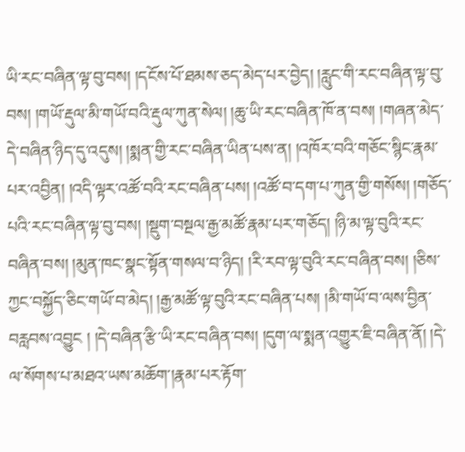ཡི་རང་བཞིན་ལྟ་བུ་བས། །དངོས་པོ་ཐམས་ཅད་མེད་པར་བྱེད། །རླུང་གི་རང་བཞིན་ལྟ་བུ་བས། །གཡོ་རྡུལ་མི་གཡོ་བའི་རྡུལ་ཀུན་སེལ། །ཆུ་ཡི་རང་བཞིན་ཁོ་ན་བས། །གཞན་མེད་དེ་བཞིན་ཉིད་དུ་འདུས། །སྨན་གྱི་རང་བཞིན་ཡིན་པས་ན། །འཁོར་བའི་གཅོང་སྙིང་རྣམ་པར་འབྱིན། །འདི་ལྟར་འཚོ་བའི་རང་བཞིན་པས། །འཚོ་བ་དག་པ་ཀུན་གྱི་གསོས། །གཅོད་པའི་རང་བཞིན་ལྟ་བུ་བས། །སྡུག་བསྔལ་རྒྱ་མཚོ་རྣམ་པར་གཅོད། །ཉི་མ་ལྟ་བུའི་རང་བཞིན་བས། །མུན་ཁང་སྣང་སྟོན་གསལ་བ་ཉིད། །རི་རབ་ལྟ་བུའི་རང་བཞིན་བས། །ཅིས་ཀྱང་བསྐྱོད་ཅིང་གཡོ་བ་མེད། །རྒྱ་མཚོ་ལྟ་བུའི་རང་བཞིན་པས། །མི་གཡོ་བ་ལས་བྱིན་བརླབས་འབྱུང ། །དེ་བཞིན་རྩི་ཡི་རང་བཞིན་བས། །དུག་ལ་སྨན་འགྱུར་ཇི་བཞིན་ནོ། །དེ་ལ་སོགས་པ་མཐའ་ཡས་མཆོག་།རྣམ་པར་རྟོག་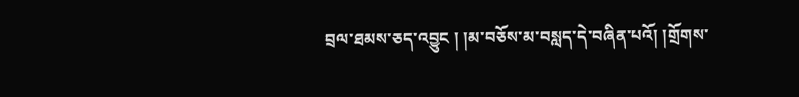བྲལ་ཐམས་ཅད་འབྱུང ། །མ་བཅོས་མ་བསླད་དེ་བཞིན་པའོ། །གྲོགས་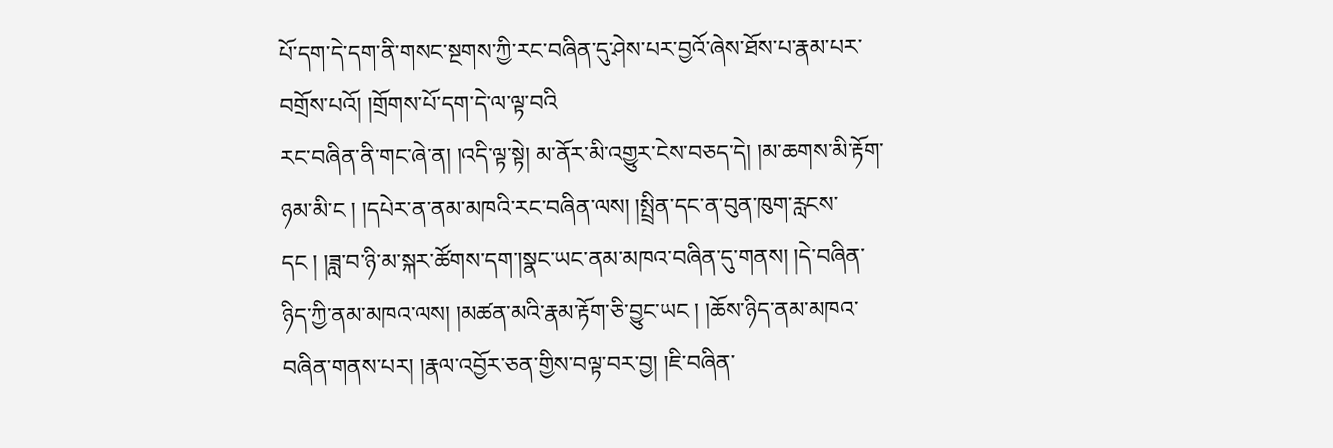པོ་དག་དེ་དག་ནི་གསང་སྔགས་ཀྱི་རང་བཞིན་དུ་ཤེས་པར་བྱའོ་ཞེས་ཐོས་པ་རྣམ་པར་བགྲོས་པའོ། །གྲོགས་པོ་དག་དེ་ལ་ལྟ་བའི
རང་བཞིན་ནི་གང་ཞེ་ན། །འདི་ལྟ་སྟེ། མ་ནོར་མི་འགྱུར་ངེས་བཅད་དེ། །མ་ཆགས་མི་རྟོག་ཉམ་མི་ང ། །དཔེར་ན་ནམ་མཁའི་རང་བཞིན་ལས། །སྤྲིན་དང་ན་བུན་ཁུག་རླངས་དང ། །ཟླ་བ་ཉི་མ་སྐར་ཚོགས་དག་།སྣང་ཡང་ནམ་མཁའ་བཞིན་དུ་གནས། །དེ་བཞིན་ཉིད་ཀྱི་ནམ་མཁའ་ལས། །མཚན་མའི་རྣམ་རྟོག་ཅི་བྱུང་ཡང ། །ཆོས་ཉིད་ནམ་མཁའ་བཞིན་གནས་པར། །རྣལ་འབྱོར་ཅན་གྱིས་བལྟ་བར་བྱ། །ཇི་བཞིན་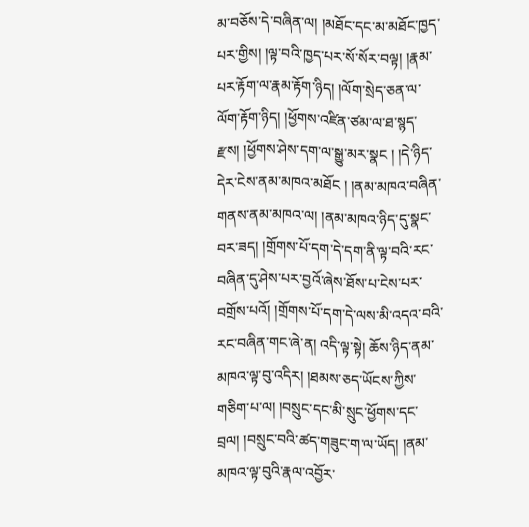མ་བཅོས་དེ་བཞིན་ལ། །མཐོང་དང་མ་མཐོང་ཁྱད་པར་གྱིས། །ལྟ་བའི་ཁྱད་པར་སོ་སོར་བལྟ། །རྣམ་པར་རྟོག་ལ་རྣམ་རྟོག་ཉིད། །ལོག་སྲེད་ཅན་ལ་ལོག་རྟོག་ཉིད། །ཕྱོགས་འཛིན་ཙམ་ལ་ཐ་སྙད་རྫས། །ཕྱོགས་ཤེས་དག་ལ་སྒྱུ་མར་སྣང ། །དེ་ཉིད་དེར་ངེས་ནམ་མཁའ་མཐོང ། །ནམ་མཁའ་བཞིན་གནས་ནམ་མཁའ་ལ། །ནམ་མཁའ་ཉིད་དུ་སྣང་བར་ཟད། །གྲོགས་པོ་དག་དེ་དག་ནི་ལྟ་བའི་རང་བཞིན་དུ་ཤེས་པར་བྱའོ་ཞེས་ཐོས་པ་ངེས་པར་བགྲོས་པའོ། །གྲོགས་པོ་དག་དེ་ལས་མི་འདའ་བའི་རང་བཞིན་གང་ཞེ་ན། འདི་ལྟ་སྟེ། ཆོས་ཉིད་ནམ་མཁའ་ལྟ་བུ་འདིར། །ཐམས་ཅད་ཡོངས་ཀྱིས་གཅིག་པ་ལ། །བསྲུང་དང་མི་སྲུང་ཕྱོགས་དང་བྲལ། །བསྲུང་བའི་ཚད་གཟུང་ག་ལ་ཡོད། །ནམ་མཁའ་ལྟ་བུའི་རྣལ་འབྱོར་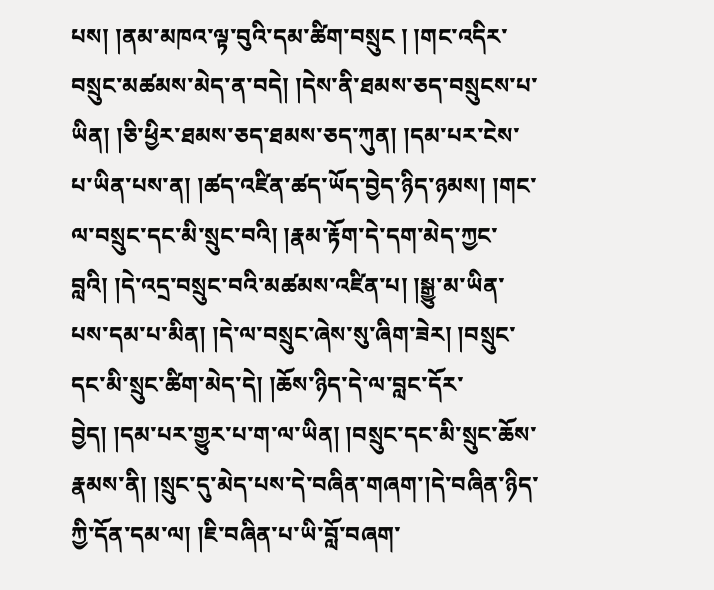པས། །ནམ་མཁའ་ལྟ་བུའི་དམ་ཚིག་བསྲུང ། །གང་འདིར་བསྲུང་མཚམས་མེད་ན་བདེ། །དེས་ནི་ཐམས་ཅད་བསྲུངས་པ་ཡིན། །ཅི་ཕྱིར་ཐམས་ཅད་ཐམས་ཅད་ཀུན། །དམ་པར་ངེས་པ་ཡིན་པས་ན། །ཚད་འཛིན་ཚད་ཡོད་བྱེད་ཉིད་ཉམས། །གང་ལ་བསྲུང་དང་མི་སྲུང་བའི། །རྣམ་རྟོག་དེ་དག་མེད་ཀྱང་བླའི། །དེ་འདྲ་བསྲུང་བའི་མཚམས་འཛིན་པ། །སྒྱུ་མ་ཡིན་པས་དམ་པ་མིན། །དེ་ལ་བསྲུང་ཞེས་སུ་ཞིག་ཟེར། །བསྲུང་དང་མི་སྲུང་ཚིག་མེད་དེ། །ཆོས་ཉིད་དེ་ལ་བླང་དོར་བྱེད། །དམ་པར་གྱུར་པ་ག་ལ་ཡིན། །བསྲུང་དང་མི་སྲུང་ཆོས་རྣམས་ནི། །སྲུང་དུ་མེད་པས་དེ་བཞིན་གཞག་།དེ་བཞིན་ཉིད་ཀྱི་དོན་དམ་ལ། །ཇི་བཞིན་པ་ཡི་བློ་བཞག་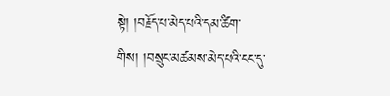སྟེ། །བརྗོད་པ་མེད་པའི་དམ་ཚིག་གིས། །བསྲུང་མཚམས་མེད་པའི་ངང་དུ་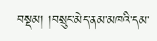བསྡམ། །བསྲུང་མེད་ནམ་མཁའི་དམ་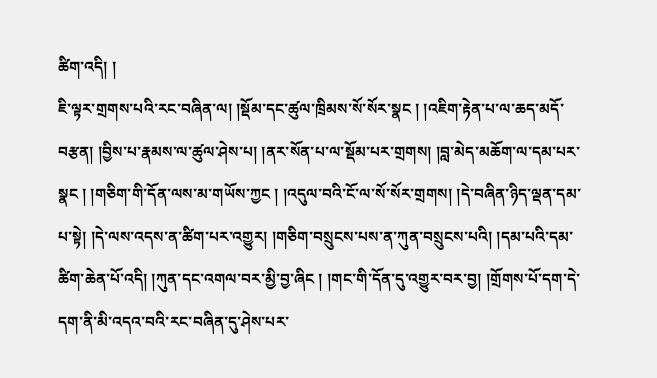ཚིག་འདི། །
ཇི་ལྟར་གྲགས་པའི་རང་བཞིན་ལ། །སྡོམ་དང་ཚུལ་ཁྲིམས་སོ་སོར་སྣང ། །འཇིག་རྟེན་པ་ལ་ཆད་མདོ་བརྩན། །བྱིས་པ་རྣམས་ལ་ཚུལ་ཤེས་པ། །ནར་སོན་པ་ལ་སྡོམ་པར་གྲགས། །བླ་མེད་མཆོག་ལ་དམ་པར་སྣང ། །གཅིག་གི་དོན་ལས་མ་གཡོས་ཀྱང ། །འདུལ་བའི་ངོ་ལ་སོ་སོར་གྲགས། །དེ་བཞིན་ཉིད་ལྡན་དམ་པ་སྟེ། །དེ་ལས་འདས་ན་ཚིག་པར་འགྱུར། །གཅིག་བསྲུངས་པས་ན་ཀུན་བསྲུངས་པའི། །དམ་པའི་དམ་ཚིག་ཆེན་པོ་འདི། །ཀུན་དང་འགལ་བར་མྱི་བྱ་ཞིང ། །གང་གི་དོན་དུ་འགྱུར་བར་བྱ། །གྲོགས་པོ་དག་དེ་དག་ནི་མི་འདའ་བའི་རང་བཞིན་དུ་ཤེས་པར་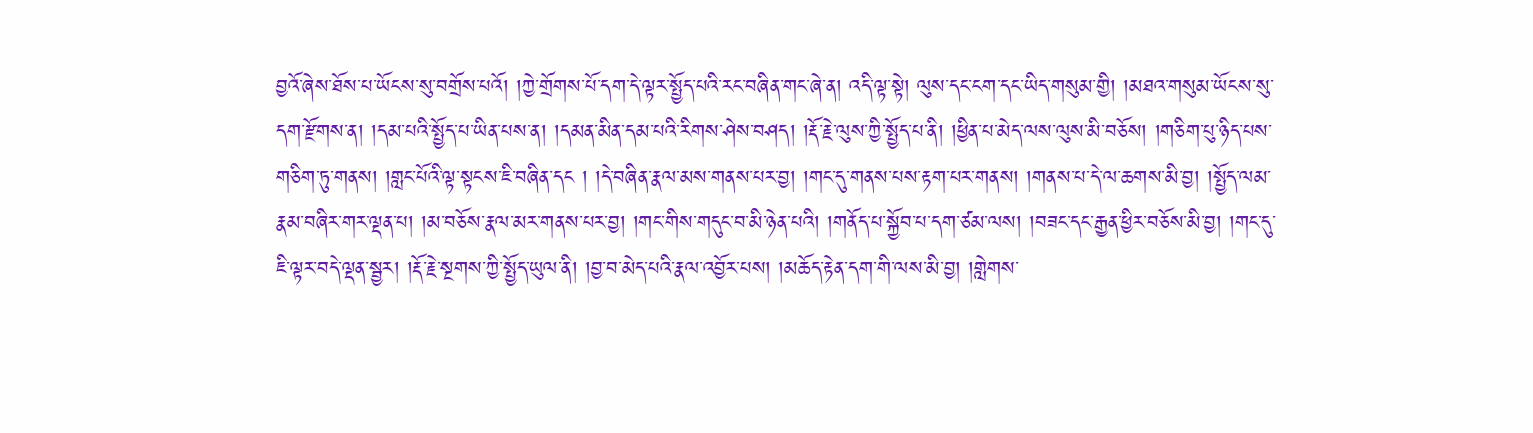བྱའོ་ཞེས་ཐོས་པ་ཡོངས་སུ་བགྲོས་པའོ། །ཀྱེ་གྲོགས་པོ་དག་དེ་ལྟར་སྤྱོད་པའི་རང་བཞིན་གང་ཞེ་ན། འདི་ལྟ་སྟེ། ལུས་དང་ངག་དང་ཡིད་གསུམ་གྱི། །མཐའ་གསུམ་ཡོངས་སུ་དག་རྫོགས་ན། །དམ་པའི་སྤྱོད་པ་ཡིན་པས་ན། །དམན་མིན་དམ་པའི་རིགས་ཤེས་བཤད། །རྡོ་རྗེ་ལུས་ཀྱི་སྤྱོད་པ་ནི། །ཕྱིན་པ་མེད་ལས་ལུས་མི་བཅོས། །གཅིག་པུ་ཉིད་པས་གཅིག་ཏུ་གནས། །གླང་པོའི་ལྟ་སྟངས་ཇི་བཞིན་དང ། །དེ་བཞིན་རྣལ་མས་གནས་པར་བྱ། །གང་དུ་གནས་པས་རྟག་པར་གནས། །གནས་པ་དེ་ལ་ཆགས་མི་བྱ། །སྤྱོད་ལམ་རྣམ་བཞིར་གར་ལྡན་པ། །མ་བཅོས་རྣལ་མར་གནས་པར་བྱ། །གང་གིས་གདུང་བ་མི་ཉེན་པའི། །གནོད་པ་སྐྱོབ་པ་དག་ཙམ་ལས། །བཟང་དང་རྒྱན་ཕྱིར་བཅོས་མི་བྱ། །གང་དུ་ཇི་ལྟར་བདེ་ལྡན་སྦྱར། །རྡོ་རྗེ་སྔགས་ཀྱི་སྤྱོད་ཡུལ་ནི། །བྱ་བ་མེད་པའི་རྣལ་འབྱོར་པས། །མཆོད་རྟེན་དག་གི་ལས་མི་བྱ། །གླེགས་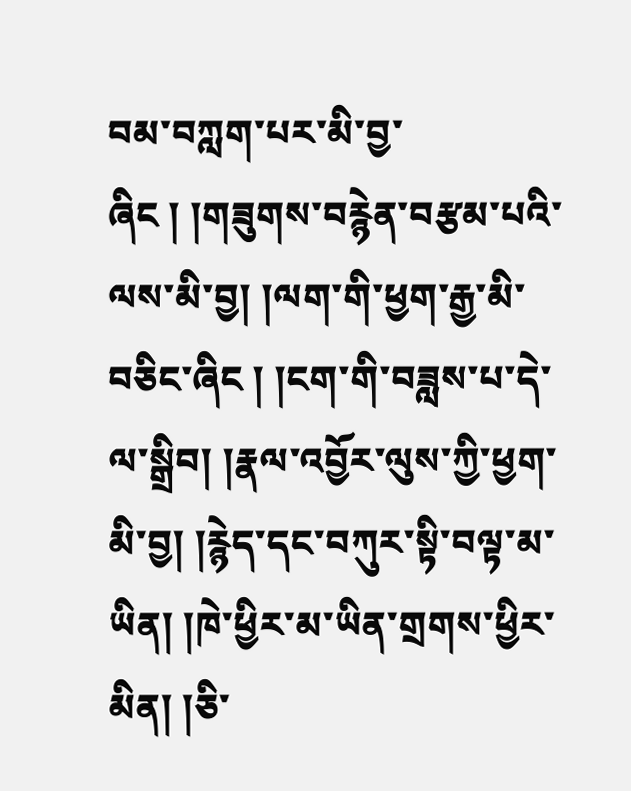བམ་བཀླག་པར་མི་བྱ་ཞིང ། །གཟུགས་བརྙེན་བརྩམ་པའི་ལས་མི་བྱ། །ལག་གི་ཕྱག་རྒྱ་མི་བཅིང་ཞིང ། །ངག་གི་བཟླས་པ་དེ་ལ་སྒྲིབ། །རྣལ་འབྱོར་ལུས་ཀྱི་ཕྱག་མི་བྱ། །རྙེད་དང་བཀུར་སྟི་བལྟ་མ་ཡིན། །ཁེ་ཕྱིར་མ་ཡིན་གྲགས་ཕྱིར་མིན། །ཅི་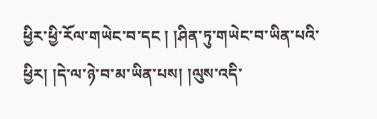ཕྱིར་ཕྱི་རོལ་གཡེང་བ་དང ། །ཤིན་ཏུ་གཡེང་བ་ཡིན་པའི་ཕྱིར། །དེ་ལ་ཉེ་བ་མ་ཡིན་པས། །ལུས་འདི་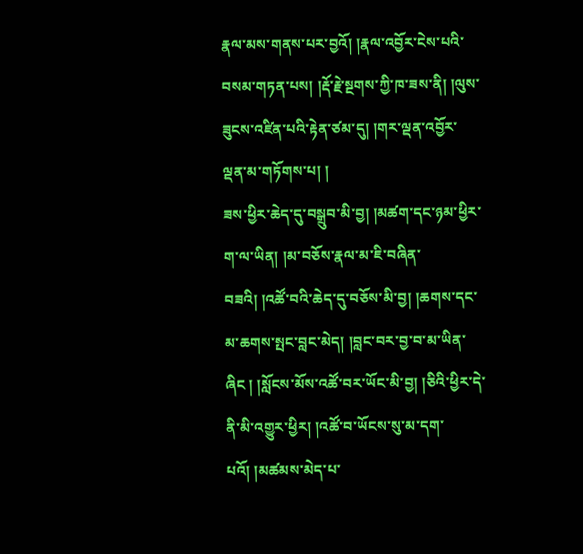རྣལ་མས་གནས་པར་བྱའོ། །རྣལ་འབྱོར་ངེས་པའི་བསམ་གཏན་པས། །རྡོ་རྗེ་སྔགས་ཀྱི་ཁ་ཟས་ནི། །ལུས་ཟུངས་འཛིན་པའི་རྟེན་ཙམ་དུ། །གར་ལྡན་འབྱོར་ལྡན་མ་གཏོགས་པ། །
ཟས་ཕྱིར་ཆེད་དུ་བསྒྲུབ་མི་བྱ། །མཚག་དང་ཉམ་ཕྱིར་ག་ལ་ཡིན། །མ་བཅོས་རྣལ་མ་ཇི་བཞིན་བཟའི། །འཚོ་བའི་ཆེད་དུ་བཅོས་མི་བྱ། །ཆགས་དང་མ་ཆགས་སྤང་བླང་མེད། །བླང་བར་བྱ་བ་མ་ཡིན་ཞིང ། །སློངས་མོས་འཚོ་བར་ཡོང་མི་བྱ། །ཅིའི་ཕྱིར་དེ་ནི་མི་འགྱུར་ཕྱིར། །འཚོ་བ་ཡོངས་སུ་མ་དག་པའོ། །མཚམས་མེད་པ་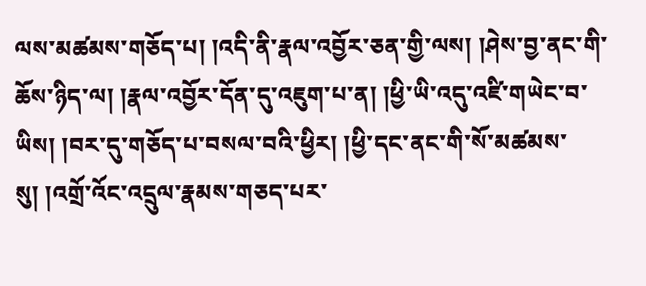ལས་མཚམས་གཅོད་པ། །འདི་ནི་རྣལ་འབྱོར་ཅན་གྱི་ལས། །ཤེས་བྱ་ནང་གི་ཆོས་ཉིད་ལ། །རྣལ་འབྱོར་དོན་དུ་འཇུག་པ་ན། །ཕྱི་ཡི་འདུ་འཛི་གཡེང་བ་ཡིས། །བར་དུ་གཅོད་པ་བསལ་བའི་ཕྱིར། །ཕྱི་དང་ནང་གི་སོ་མཚམས་སུ། །འགྲོ་འོང་འདྲུལ་རྣམས་གཅད་པར་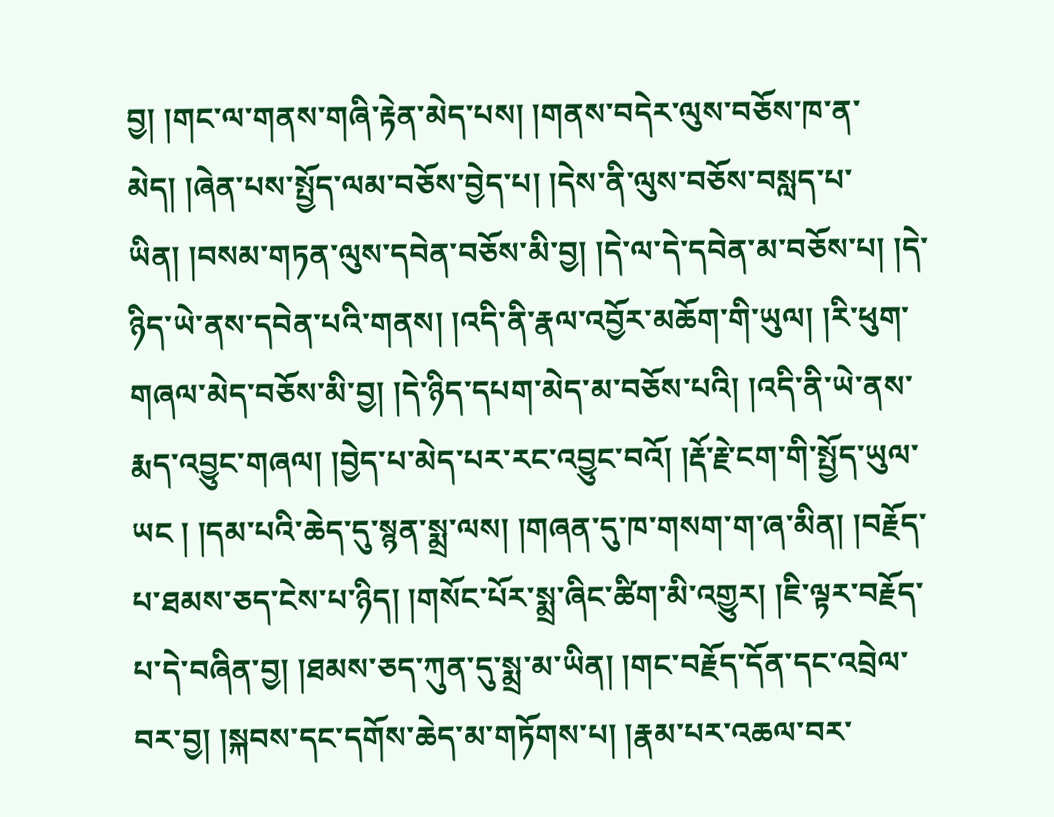བྱ། །གང་ལ་གནས་གཞི་རྟེན་མེད་པས། །གནས་བདེར་ལུས་བཅོས་ཁ་ན་མེད། །ཞེན་པས་སྤྱོད་ལམ་བཅོས་བྱེད་པ། །དེས་ནི་ལུས་བཅོས་བསླད་པ་ཡིན། །བསམ་གཏན་ལུས་དབེན་བཅོས་མི་བྱ། །དེ་ལ་དེ་དབེན་མ་བཅོས་པ། །དེ་ཉིད་ཡེ་ནས་དབེན་པའི་གནས། །འདི་ནི་རྣལ་འབྱོར་མཆོག་གི་ཡུལ། །རི་ཕུག་གཞལ་མེད་བཅོས་མི་བྱ། །དེ་ཉིད་དཔག་མེད་མ་བཅོས་པའི། །འདི་ནི་ཡེ་ནས་རྨད་འབྱུང་གཞལ། །བྱེད་པ་མེད་པར་རང་འབྱུང་བའོ། །རྡོ་རྗེ་ངག་གི་སྤྱོད་ཡུལ་ཡང ། །དམ་པའི་ཆེད་དུ་སྙན་སྨྲ་ལས། །གཞན་དུ་ཁ་གསག་ག་ཞ་མིན། །བརྗོད་པ་ཐམས་ཅད་ངེས་པ་ཉིད། །གསོང་པོར་སྨྲ་ཞིང་ཚིག་མི་འགྱུར། །ཇི་ལྟར་བརྗོད་པ་དེ་བཞིན་བྱ། །ཐམས་ཅད་ཀུན་དུ་སྨྲ་མ་ཡིན། །གང་བརྗོད་དོན་དང་འབྲེལ་བར་བྱ། །སྐབས་དང་དགོས་ཆེད་མ་གཏོགས་པ། །རྣམ་པར་འཆལ་བར་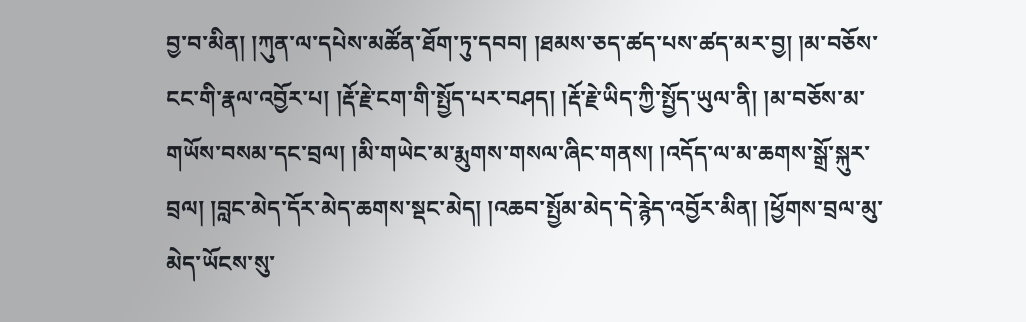བྱ་བ་མིན། །ཀུན་ལ་དཔེས་མཚོན་ཐོག་ཏུ་དབབ། །ཐམས་ཅད་ཚད་པས་ཚད་མར་བྱ། །མ་བཅོས་ངང་གི་རྣལ་འབྱོར་པ། །རྡོ་རྗེ་ངག་གི་སྤྱོད་པར་བཤད། །རྡོ་རྗེ་ཡིད་ཀྱི་སྤྱོད་ཡུལ་ནི། །མ་བཅོས་མ་གཡོས་བསམ་དང་བྲལ། །མི་གཡེང་མ་རྨུགས་གསལ་ཞིང་གནས། །འདོད་ལ་མ་ཆགས་སྒྲོ་སྐུར་བྲལ། །བླང་མེད་དོར་མེད་ཆགས་སྡང་མེད། །འཆབ་སྤྱོམ་མེད་དེ་རྙེད་འབྱོར་མིན། །ཕྱོགས་བྲལ་མུ་མེད་ཡོངས་སུ་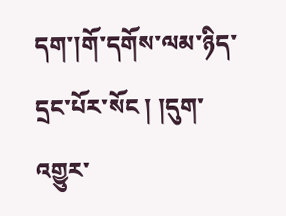དག་།གོ་དགོས་ལམ་ཉིད་དྲང་པོར་སོང ། །དུག་འགྱུར་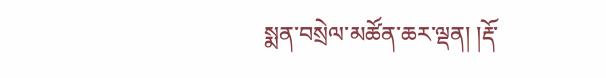སྨན་བསྲེལ་མཚོན་ཆར་ལྡན། །རྡོ་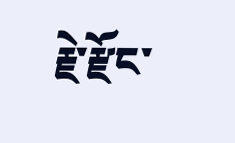རྗེ་རྫོང་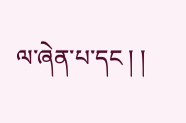ལ་ཞེན་པ་དང ། །